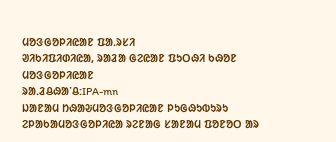ᱢᱚᱝᱜᱚᱞᱤᱭᱟᱱ ᱯᱟᱹᱨᱥᱤ
ᱣᱤᱠᱤᱯᱤᱰᱤᱭᱟ, ᱨᱟᱲᱟ ᱜᱮᱭᱟᱱ ᱯᱩᱛᱷᱤ ᱠᱷᱚᱱ
ᱢᱚᱝᱜᱚᱞᱤᱭᱟᱱ
ᱨᱟᱹᱲᱪᱷᱟᱸᱪ:IPA-mn
ᱡᱟᱱᱟᱢ ᱴᱷᱟᱶᱢᱚᱝᱜᱚᱞᱤᱭᱟᱱ ᱞᱩᱜᱷᱩᱵᱩᱨᱩ
ᱮᱞᱟᱠᱟᱢᱚᱝᱜᱚᱞᱤᱭᱟ ᱨᱮᱱᱟᱜ ᱥᱟᱱᱟᱢ ᱯᱚᱱᱚᱛ ᱟᱨ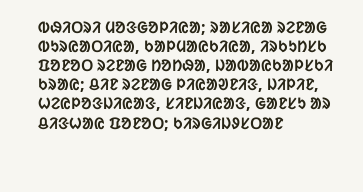ᱵᱷᱤᱛᱨᱤ ᱢᱚᱝᱜᱚᱞᱤᱭᱟ; ᱨᱟᱥᱤᱭᱟ ᱨᱮᱱᱟᱜ ᱵᱩᱨᱭᱟᱛᱤᱭᱟ, ᱠᱟᱞᱢᱟᱭᱠᱤᱭᱟ, ᱤᱨᱠᱩᱴᱥᱠ ᱯᱚᱱᱚᱛ ᱨᱮᱱᱟᱜ ᱴᱚᱴᱷᱟ, ᱡᱟᱵᱟᱭᱠᱟᱞᱥᱠᱤ ᱠᱨᱟᱭ; ᱪᱤᱱ ᱨᱮᱱᱟᱜ ᱞᱤᱭᱟᱣᱱᱤᱝ, ᱡᱤᱞᱤᱱ, ᱦᱮᱭᱞᱚᱝᱡᱤᱭᱟᱝ, ᱥᱤᱱᱡᱤᱭᱟᱝ, ᱜᱟᱱᱥᱩ ᱟᱨ ᱪᱤᱝᱦᱟᱭ ᱯᱚᱱᱚᱛ; ᱠᱤᱨᱜᱤᱡᱽᱥᱛᱟᱱ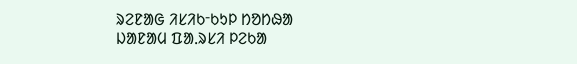ᱨᱮᱱᱟᱜ ᱤᱥᱤᱠᱼᱠᱩᱞ ᱴᱚᱴᱷᱟ
ᱡᱟᱱᱟᱢ ᱯᱟᱹᱨᱥᱤ ᱞᱮᱠᱟ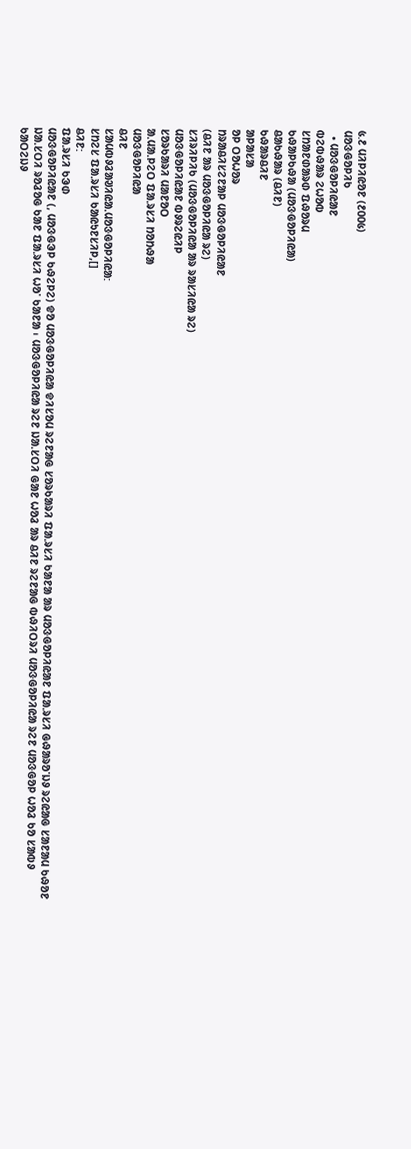᱕.᱒ ᱢᱤᱞᱤᱭᱚᱱ (᱒᱐᱐᱕)
ᱢᱚᱝᱜᱚᱞᱤᱠ
  • ᱢᱚᱝᱜᱚᱞᱤᱭᱟᱱ
ᱵᱮᱵᱷᱟᱨ ᱮᱦᱚᱵ
ᱥᱴᱟᱱᱰᱟᱨᱰ ᱯᱷᱚᱨᱢ
ᱠᱷᱟᱞᱠᱷᱟ (ᱢᱚᱝᱜᱚᱞᱤᱭᱟ)
ᱪᱟᱠᱷᱟᱨ (ᱪᱤᱱ)
ᱠᱷᱟᱨᱪᱤᱱ
ᱟᱞᱟᱥᱟ
ᱚᱞ ᱛᱚᱦᱚᱨ
ᱴᱨᱟᱪᱤᱥᱮᱱᱟᱞ ᱢᱚᱝᱜᱚᱞᱤᱭᱟᱱ
(ᱪᱤᱱ ᱟᱨ ᱢᱚᱝᱜᱚᱞᱤᱭᱟ ᱨᱮ)
ᱥᱤᱨᱤᱞᱤᱠ (ᱢᱚᱝᱜᱚᱞᱤᱭᱟ ᱟᱨ ᱨᱟᱥᱤᱭᱟ ᱨᱮ)
ᱢᱚᱝᱜᱚᱞᱤᱭᱟᱱ ᱵᱽᱨᱮᱭᱤᱞ
ᱥᱚᱨᱠᱟᱨᱤ ᱢᱟᱱᱚᱛ
ᱟᱹᱢᱟᱹᱞᱮᱛ ᱯᱟᱹᱨᱥᱤ ᱴᱚᱴᱷᱟ
ᱢᱚᱝᱜᱚᱞᱤᱭᱟ
ᱪᱤᱱ
ᱥᱟᱢᱵᱽᱲᱟᱣᱤᱭᱟᱹᱢᱚᱝᱜᱚᱞᱤᱭᱟ:
ᱥᱴᱮᱥ ᱯᱟᱹᱨᱥᱤ ᱠᱟᱭᱩᱱᱥᱤᱞ,[]
ᱪᱤᱱ:
ᱯᱟᱹᱨᱥᱤ ᱠᱳᱰ
ᱢᱚᱝᱜᱚᱞᱤᱭᱟᱱ (, ᱢᱚᱝᱜᱳᱞ ᱠᱷᱮᱞᱮ) ᱫᱚ ᱢᱚᱝᱜᱚᱞᱤᱭᱟ ᱫᱤᱥᱚᱢ ᱨᱮᱱᱟᱜ ᱥᱚᱨᱠᱟᱨᱤ ᱯᱟᱹᱨᱥᱤ ᱠᱟᱱᱟ ᱟᱨ ᱢᱚᱝᱜᱚᱞᱤᱭᱟᱱ ᱯᱟᱹᱨᱥᱤ ᱜᱷᱟᱨᱚᱸᱡᱽ ᱨᱮᱭᱟᱜ ᱥᱟᱱᱟᱢ ᱠᱷᱚᱱ ᱡᱟᱹᱥᱛᱤ ᱨᱚᱲᱚᱜ ᱠᱟᱱ ᱯᱟᱹᱨᱥᱤ ᱦᱚᱸ ᱠᱟᱱᱟ ᱾ ᱢᱚᱝᱜᱚᱞᱤᱭᱟ ᱨᱮᱱ ᱡᱟᱹᱥᱛᱤ ᱜᱟᱱ ᱦᱚᱲ ᱟᱨ ᱪᱤᱱ ᱨᱮᱱᱟᱜ ᱵᱷᱤᱛᱨᱤ ᱢᱚᱝᱜᱚᱞᱤᱭᱟ ᱨᱮᱱ ᱢᱚᱝᱜᱚᱞ ᱦᱚᱲ ᱠᱚ ᱥᱟᱵᱽ ᱠᱟᱛᱮᱡᱽ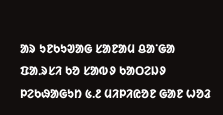ᱟᱨ ᱩᱱᱠᱩᱣᱟᱜ ᱥᱟᱱᱟᱢ ᱪᱟᱸᱜᱟ ᱯᱟᱹᱨᱥᱤ ᱠᱚ ᱥᱟᱵᱽ ᱠᱟᱛᱮᱡᱽ ᱞᱮᱠᱷᱟᱜᱩᱴ ᱕.᱒ ᱢᱤᱞᱤᱭᱚᱱ ᱜᱟᱱ ᱦᱚᱲ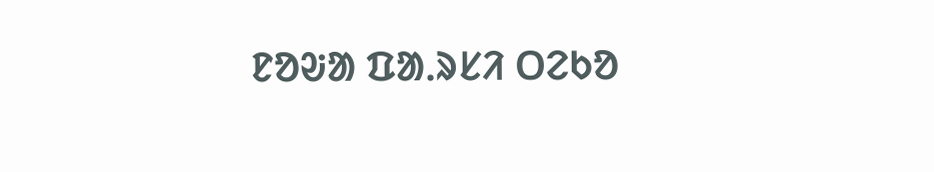ᱱᱚᱶᱟ ᱯᱟᱹᱨᱥᱤ ᱛᱮᱠᱚ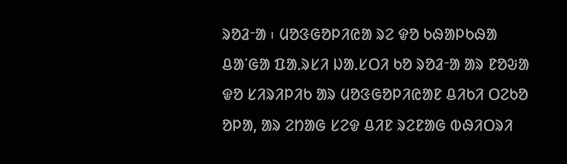ᱨᱚᱲᱼᱟ ᱾ ᱢᱚᱝᱜᱚᱞᱤᱭᱟ ᱨᱮ ᱫᱚ ᱠᱷᱟᱞᱠᱷᱟ ᱪᱟᱸᱜᱟ ᱯᱟᱹᱨᱥᱤ ᱡᱟᱹᱥᱛᱤ ᱠᱚ ᱨᱚᱲᱼᱟ ᱟᱨ ᱱᱚᱶᱟ ᱫᱚ ᱥᱤᱨᱤᱞᱤᱠ ᱟᱨ ᱢᱚᱝᱜᱚᱞᱤᱭᱟᱱ ᱪᱤᱠᱤ ᱛᱮᱠᱚ ᱚᱞᱟ, ᱟᱨ ᱮᱴᱟᱜ ᱥᱮᱫ ᱪᱤᱱ ᱨᱮᱱᱟᱜ ᱵᱷᱤᱛᱨᱤ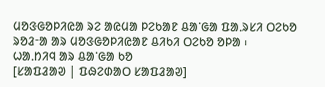ᱢᱚᱝᱜᱚᱞᱤᱭᱟ ᱨᱮ ᱟᱭᱢᱟ ᱞᱮᱠᱟᱱ ᱪᱟᱸᱜᱟ ᱯᱟᱹᱨᱥᱤ ᱛᱮᱠᱚ ᱨᱚᱲᱼᱟ ᱟᱨ ᱢᱚᱝᱜᱚᱞᱤᱭᱟᱱ ᱪᱤᱠᱤ ᱛᱮᱠᱚ ᱚᱞᱟ ᱾
ᱦᱟᱹᱴᱤᱧ ᱟᱨ ᱪᱟᱸᱜᱟ ᱠᱚ
[ᱥᱟᱯᱲᱟᱣ | ᱯᱷᱮᱰᱟᱛ ᱥᱟᱯᱲᱟᱣ]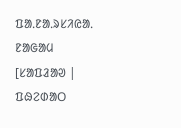ᱯᱟᱹᱱᱟᱹᱨᱥᱤᱭᱟᱹ ᱱᱟᱜᱟᱢ
[ᱥᱟᱯᱲᱟᱣ | ᱯᱷᱮᱰᱟᱛ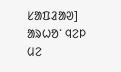ᱥᱟᱯᱲᱟᱣ]
ᱟᱨᱦᱚᱸ ᱧᱮᱞ ᱢᱮ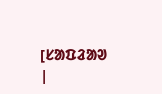[ᱥᱟᱯᱲᱟᱣ |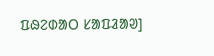ᱯᱷᱮᱰᱟᱛ ᱥᱟᱯᱲᱟᱣ]